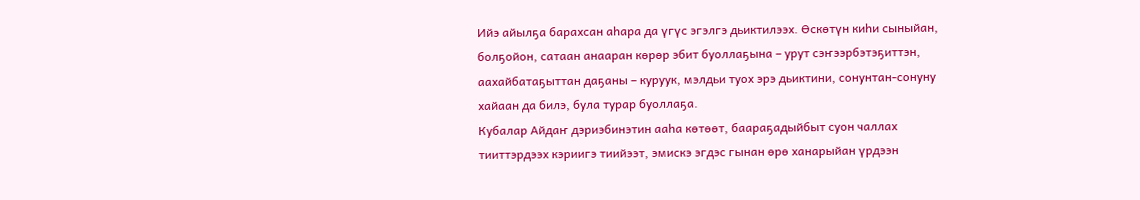Ийэ айылҕа барахсан аһара да үгүс эгэлгэ дьиктилээх. Өскөтүн киһи сыныйан, болҕойон, сатаан анааран көрөр эбит буоллаҕына – урут сэҥээрбэтэҕиттэн, аахайбатаҕыттан даҕаны – куруук, мэлдьи туох эрэ дьиктини, сонунтан-сонуну хайаан да билэ, була турар буоллаҕа.
Кубалар Айдаҥ дэриэбинэтин ааһа көтөөт, баараҕадыйбыт суон чаллах тииттэрдээх кэриигэ тиийээт, эмискэ эгдэс гынан өрө ханарыйан үрдээн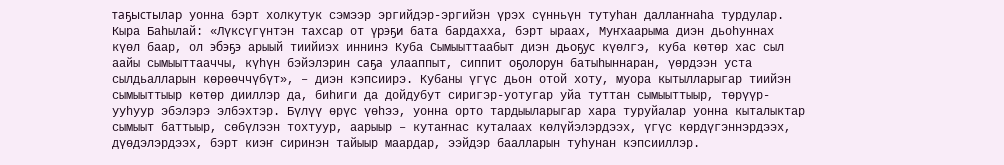таҕыстылар уонна бэрт холкутук сэмээр эргийдэр-эргийэн үрэх сүнньүн тутуһан даллаҥнаһа турдулар.
Кыра Баһылай: «Лүксүгүнтэн тахсар от үрэҕи бата бардахха, бэрт ыраах, Муҥхаарыма диэн дьоһуннах күөл баар, ол эбэҕэ арыый тиийиэх иннинэ Куба Сымыыттаабыт диэн дьоҕус күөлгэ, куба көтөр хас сыл аайы сымыыттааччы, күһүн бэйэлэрин саҕа улааппыт, сиппит оҕолорун батыһыннаран, үөрдээн уста сылдьалларын көрөөччүбүт», – диэн кэпсиирэ. Кубаны үгүс дьон отой хоту, муора кытылларыгар тиийэн сымыыттыыр көтөр дииллэр да, биһиги да дойдубут сиригэр-уотугар уйа туттан сымыыттыыр, төрүүр-ууһуур эбэлэрэ элбэхтэр. Бүлүү өрүс үөһээ, уонна орто тардыыларыгар хара туруйалар уонна кыталыктар сымыыт баттыыр, сөбүлээн тохтуур, аарыыр – кутаҥнас куталаах көлүйэлэрдээх, үгүс көрдүгэннэрдээх, дүөдэлэрдээх, бэрт киэҥ сиринэн тайыыр маардар, ээйдэр баалларын туһунан кэпсииллэр.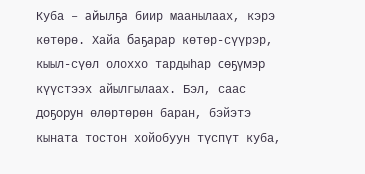Куба – айылҕа биир маанылаах, кэрэ көтөрө. Хайа баҕарар көтөр-сүүрэр, кыыл-сүөл олоххо тардыһар сөҕүмэр күүстээх айылгылаах. Бэл, саас доҕорун өлөртөрөн баран, бэйэтэ кыната тостон хойобуун түспүт куба,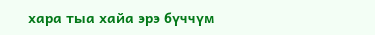хара тыа хайа эрэ бүччүм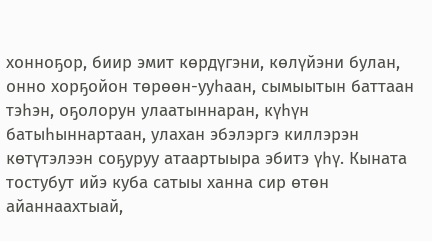хонноҕор, биир эмит көрдүгэни, көлүйэни булан, онно хорҕойон төрөөн-ууһаан, сымыытын баттаан тэһэн, оҕолорун улаатыннаран, күһүн батыһыннартаан, улахан эбэлэргэ киллэрэн көтүтэлээн соҕуруу атаартыыра эбитэ үһү. Кыната тостубут ийэ куба сатыы ханна сир өтөн айаннаахтыай,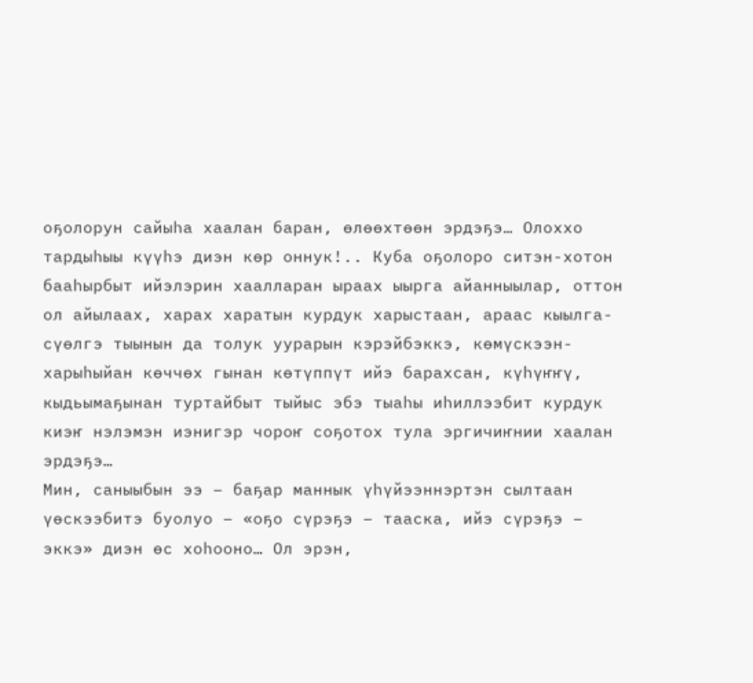оҕолорун сайыһа хаалан баран, өлөөхтөөн эрдэҕэ… Олоххо тардыһыы күүһэ диэн көр оннук!.. Куба оҕолоро ситэн-хотон бааһырбыт ийэлэрин хаалларан ыраах ыырга айанныылар, оттон ол айылаах, харах харатын курдук харыстаан, араас кыылга-сүөлгэ тыынын да толук уурарын кэрэйбэккэ, көмүскээн-харыһыйан көччөх гынан көтүппүт ийэ барахсан, күһүҥҥү, кыдьымаҕынан туртайбыт тыйыс эбэ тыаһы иһиллээбит курдук киэҥ нэлэмэн иэнигэр чороҥ соҕотох тула эргичиҥнии хаалан эрдэҕэ…
Мин, саныыбын ээ – баҕар маннык үһүйээннэртэн сылтаан үөскээбитэ буолуо – «оҕо сүрэҕэ – тааска, ийэ сүрэҕэ – эккэ» диэн өс хоһооно… Ол эрэн,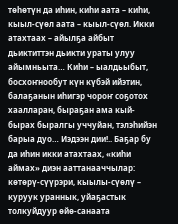төһөтүн да иһин, киһи аата – киһи, кыыл-сүөл аата – кыыл-сүөл. Икки атахтаах – айылҕа айбыт дьиктиттэн дьикти ураты улуу айымньыта… Киһи – ыалдьыбыт, босхоҥнообут күн күбэй ийэтин, балаҕанын иһигэр чороҥ соҕотох хаалларан, быраҕан ама кый-бырах быралгы уччуйан, тэлэһийэн барыа дуо… Иэдээн дии!.. Баҕар бу да иһин икки атахтаах, «киһи аймах» диэн ааттанааччылар: көтөрү-сүүрэри, кыылы-сүөлү – куруук ураннык, уйаҕастык толкуйдуур өйө-санаата